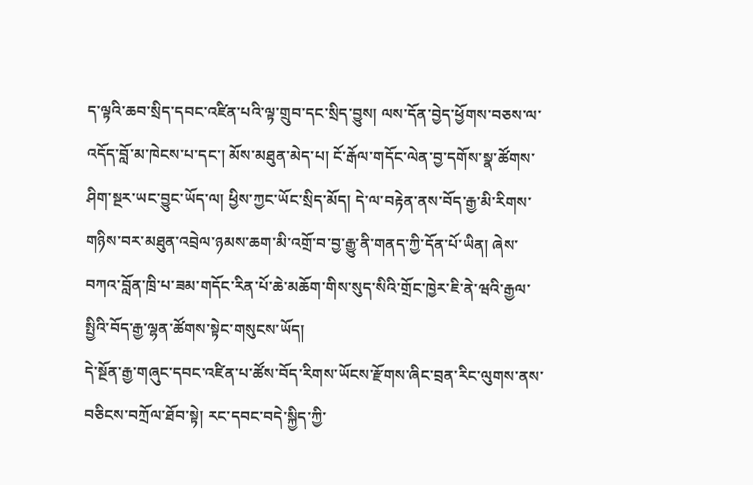ད་ལྟའི་ཆབ་སྲིད་དབང་འཛིན་པའི་ལྟ་གྲུབ་དང་སྲིད་བྱུས། ལས་དོན་བྱེད་ཕྱོགས་བཅས་ལ་འདོད་བློ་མ་ཁེངས་པ་དང་། མོས་མཐུན་མེད་པ། ངོ་རྒོལ་གདོང་ལེན་བྱ་དགོས་སྣ་ཚོགས་ཤིག་སྔར་ཡང་བྱུང་ཡོད་ལ། ཕྱིས་ཀྱང་ཡོང་སྲིད་མོད། དེ་ལ་བརྟེན་ནས་བོད་རྒྱ་མི་རིགས་གཉིས་བར་མཐུན་འབྲེལ་ཉམས་ཆག་མི་འགྲོ་བ་བྱ་རྒྱུ་ནི་གནད་ཀྱི་དོན་པོ་ཡིན། ཞེས་བཀའ་བློན་ཁྲི་པ་ཟམ་གདོང་རིན་པོ་ཆེ་མཆོག་གིས་སུད་སིའི་གྲོང་ཁྱེར་ཇི་ནེ་ཝའི་རྒྱལ་སྤྱིའི་བོད་རྒྱ་ལྷན་ཚོགས་སྟེང་གསུངས་ཡོད།
དེ་སྔོན་རྒྱ་གཞུང་དབང་འཛིན་པ་ཚོས་བོད་རིགས་ཡོངས་རྫོགས་ཞིང་བྲན་རིང་ལུགས་ནས་བཅིངས་བཀྲོལ་ཐོབ་སྟེ། རང་དབང་བདེ་སྐྱིད་ཀྱི་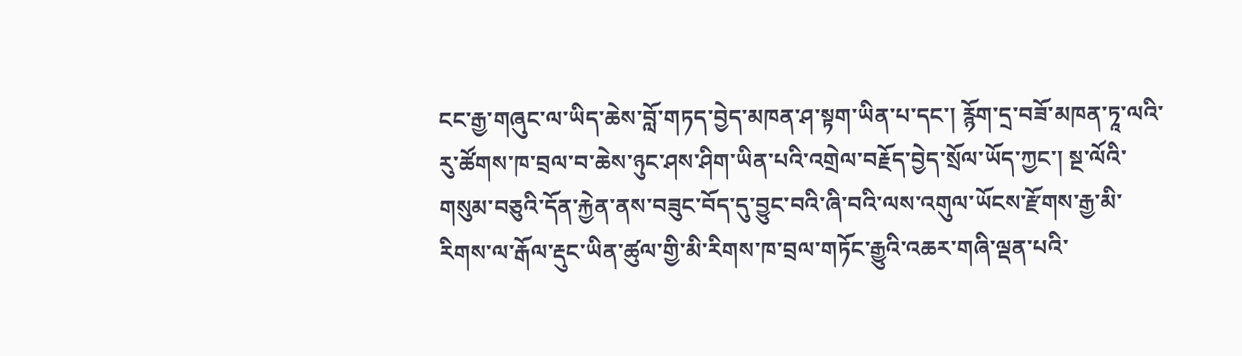ངང་རྒྱ་གཞུང་ལ་ཡིད་ཆེས་བློ་གཏད་བྱེད་མཁན་ཤ་སྟག་ཡིན་པ་དང་། རྙོག་དྲ་བཟོ་མཁན་ཏཱ་ལའི་རུ་ཚོགས་ཁ་བྲལ་བ་ཆེས་ཉུང་ཤས་ཤིག་ཡིན་པའི་འགྲེལ་བརྗོད་བྱེད་སྲོལ་ཡོད་ཀྱང་། སྔ་ལོའི་གསུམ་བཅུའི་དོན་རྐྱེན་ནས་བཟུང་བོད་དུ་བྱུང་བའི་ཞི་བའི་ལས་འགུལ་ཡོངས་རྫོགས་རྒྱ་མི་རིགས་ལ་རྒོལ་རྡུང་ཡིན་ཚུལ་གྱི་མི་རིགས་ཁ་བྲལ་གཏོང་རྒྱུའི་འཆར་གཞི་ལྡན་པའི་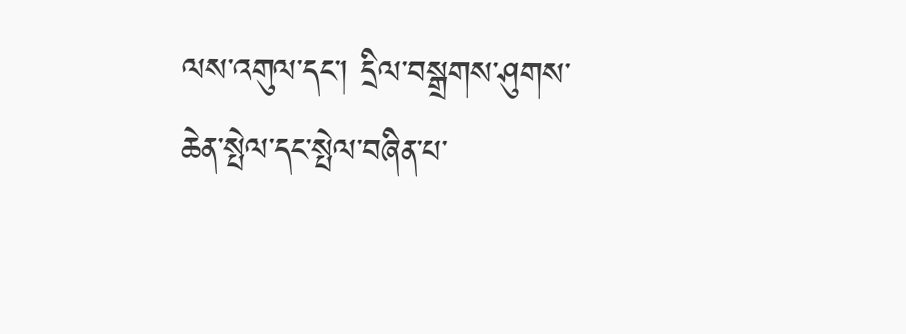ལས་འགུལ་དང་། དྲིལ་བསྒྲགས་ཤུགས་ཆེན་སྤེལ་དང་སྤེལ་བཞིན་པ་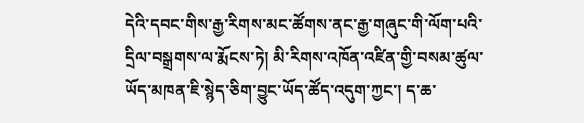དེའི་དབང་གིས་རྒྱ་རིགས་མང་ཚོགས་ནང་རྒྱ་གཞུང་གི་ལོག་པའི་དྲིལ་བསྒྲགས་ལ་རྨོངས་ཏེ། མི་རིགས་འཁོན་འཛིན་གྱི་བསམ་ཚུལ་ཡོད་མཁན་ཇི་སྙེད་ཅིག་བྱུང་ཡོད་ཚོད་འདུག་ཀྱང་། ད་ཆ་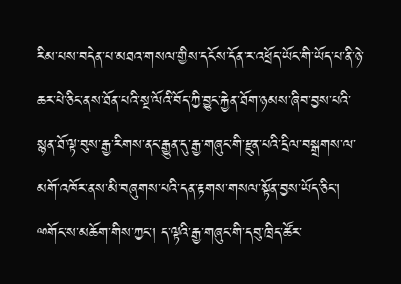རིམ་པས་བདེན་པ་མཐའ་གསལ་གྱིས་དངོས་དོན་ར་འཕྲོད་ཡོང་གི་ཡོད་པ་ནི་ཉེ་ཆར་པེ་ཅིང་ནས་ཐོན་པའི་སྔ་ལོའི་བོད་ཀྱི་བྱུང་རྐྱེན་ཐོག་ཉམས་ཞིབ་བྱས་པའི་སྙན་ཐོ་ལྟ་བུས་རྒྱ་རིགས་ནང་རྒྱུན་དུ་རྒྱ་གཞུང་གི་རྫུན་པའི་དྲིལ་བསྒྲགས་ལ་མགོ་འཁོར་ནས་མི་བཞུགས་པའི་དན་རྟགས་གསལ་སྟོན་བྱས་ཡོད་ཅིང་། ྋགོང་ས་མཆོག་གིས་ཀྱང་། ད་ལྟའི་རྒྱ་གཞུང་གི་དབུ་ཁྲིད་ཚོར་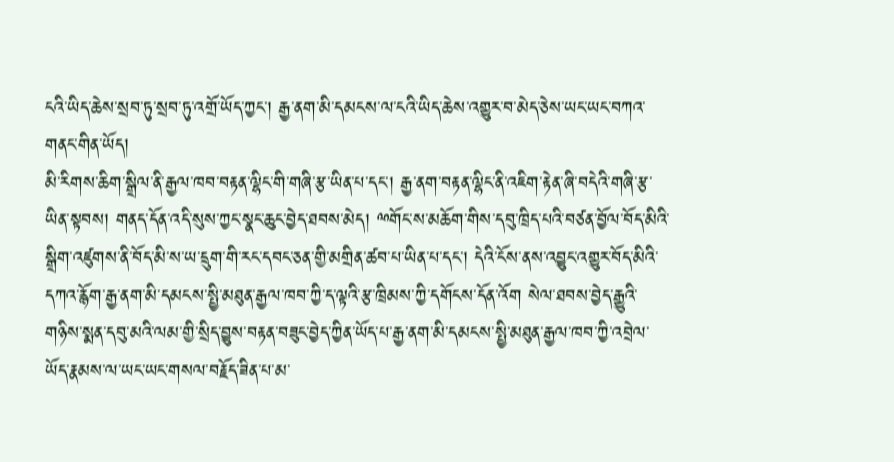ངའི་ཡིད་ཆེས་སྲབ་ཏུ་སྲབ་ཏུ་འགྲོ་ཡོད་ཀྱང་། རྒྱ་ནག་མི་དམངས་ལ་ངའི་ཡིད་ཆེས་འགྱུར་བ་མེད་ཅེས་ཡང་ཡང་བཀའ་གནང་གིན་ཡོད།
མི་རིགས་ཆིག་སྒྲིལ་ནི་རྒྱལ་ཁབ་བརྟན་ལྷིང་གི་གཞི་རྩ་ཡིན་པ་དང་། རྒྱ་ནག་བརྟན་ལྷིང་ནི་འཇིག་རྟེན་ཞི་བདེའི་གཞི་རྩ་ཡིན་སྟབས། གནད་དོན་འདི་སུས་ཀྱང་སྣང་ཆུང་བྱེད་ཐབས་མེད། ྋགོང་ས་མཆོག་གིས་དབུ་ཁྲིད་པའི་བཙན་བྱོལ་བོད་མིའི་སྒྲིག་འཛུགས་ནི་བོད་མི་ས་ཡ་དྲུག་གི་རང་དབང་ཅན་གྱི་མགྲིན་ཚབ་པ་ཡིན་པ་དང་། དེའི་ངོས་ནས་འབྱུང་འགྱུར་བོད་མིའི་དཀའ་རྙོག་རྒྱ་ནག་མི་དམངས་སྤྱི་མཐུན་རྒྱལ་ཁབ་ཀྱི་ད་ལྟའི་རྩ་ཁྲིམས་ཀྱི་དགོངས་དོན་འོག སེལ་ཐབས་བྱེད་རྒྱུའི་གཉིས་སྨན་དབུ་མའི་ལམ་གྱི་སྲིད་བྱུས་བརྟན་བཟུང་བྱེད་ཀྱིན་ཡོད་པ་རྒྱ་ནག་མི་དམངས་སྤྱི་མཐུན་རྒྱལ་ཁབ་ཀྱི་འབྲེལ་ཡོད་རྣམས་ལ་ཡང་ཡང་གསལ་བརྗོད་ཟིན་པ་མ་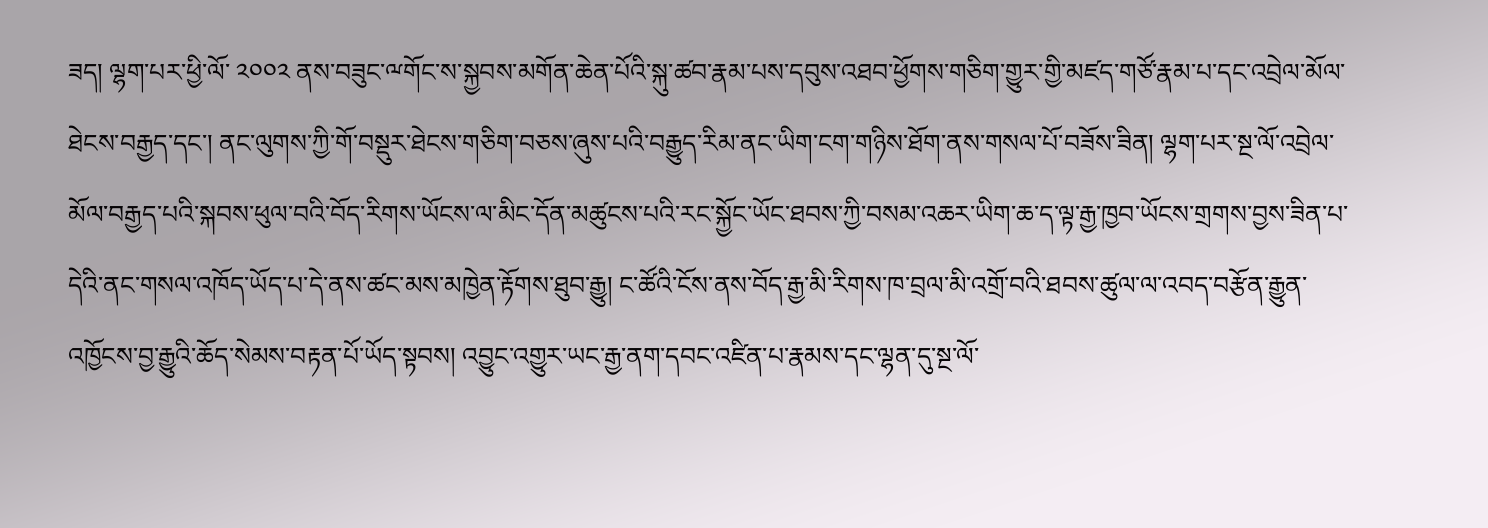ཟད། ལྷག་པར་ཕྱི་ལོ་ ༢༠༠༢ ནས་བཟུང་ྋགོང་ས་སྐྱབས་མགོན་ཆེན་པོའི་སྐུ་ཚབ་རྣམ་པས་དབུས་འཐབ་ཕྱོགས་གཅིག་གྱུར་གྱི་མཛད་གཙོ་རྣམ་པ་དང་འབྲེལ་མོལ་ཐེངས་བརྒྱད་དང་། ནང་ལུགས་ཀྱི་གོ་བསྡུར་ཐེངས་གཅིག་བཅས་ཞུས་པའི་བརྒྱུད་རིམ་ནང་ཡིག་ངག་གཉིས་ཐོག་ནས་གསལ་པོ་བཟོས་ཟིན། ལྷག་པར་སྔ་ལོ་འབྲེལ་མོལ་བརྒྱད་པའི་སྐབས་ཕུལ་བའི་བོད་རིགས་ཡོངས་ལ་མིང་དོན་མཚུངས་པའི་རང་སྐྱོང་ཡོང་ཐབས་ཀྱི་བསམ་འཆར་ཡིག་ཆ་ད་ལྟ་རྒྱ་ཁྱབ་ཡོངས་གྲགས་བྱས་ཟིན་པ་དེའི་ནང་གསལ་འཁོད་ཡོད་པ་དེ་ནས་ཚང་མས་མཁྱེན་རྟོགས་ཐུབ་རྒྱུ། ང་ཚོའི་ངོས་ནས་བོད་རྒྱ་མི་རིགས་ཁ་བྲལ་མི་འགྲོ་བའི་ཐབས་ཚུལ་ལ་འབད་བརྩོན་རྒྱུན་འཁྱོངས་བྱ་རྒྱུའི་ཆོད་སེམས་བརྟན་པོ་ཡོད་སྟབས། འབྱུང་འགྱུར་ཡང་རྒྱ་ནག་དབང་འཛིན་པ་རྣམས་དང་ལྷན་དུ་སྔ་ལོ་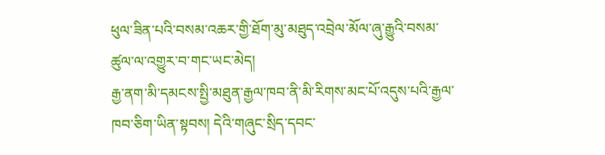ཕུལ་ཟིན་པའི་བསམ་འཆར་གྱི་ཐོག་མུ་མཐུད་འབྲེལ་མོལ་ཞུ་རྒྱུའི་བསམ་ཚུལ་ལ་འགྱུར་བ་གང་ཡང་མེད།
རྒྱ་ནག་མི་དམངས་སྤྱི་མཐུན་རྒྱལ་ཁབ་ནི་མི་རིགས་མང་པོ་འདུས་པའི་རྒྱལ་ཁབ་ཅིག་ཡིན་སྟབས། དེའི་གཞུང་སྲིད་དབང་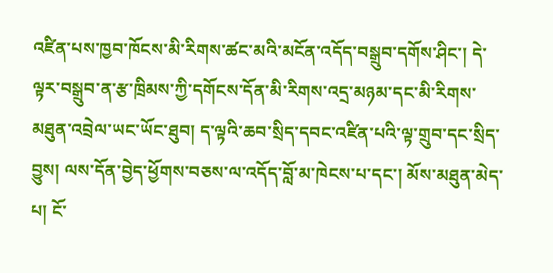འཛིན་པས་ཁྱབ་ཁོངས་མི་རིགས་ཚང་མའི་མངོན་འདོད་བསྒྲུབ་དགོས་ཤིང་། དེ་ལྟར་བསྒྲུབ་ན་རྩ་ཁྲིམས་ཀྱི་དགོངས་དོན་མི་རིགས་འདྲ་མཉམ་དང་མི་རིགས་མཐུན་འབྲེལ་ཡང་ཡོང་ཐུབ། ད་ལྟའི་ཆབ་སྲིད་དབང་འཛིན་པའི་ལྟ་གྲུབ་དང་སྲིད་བྱུས། ལས་དོན་བྱེད་ཕྱོགས་བཅས་ལ་འདོད་བློ་མ་ཁེངས་པ་དང་། མོས་མཐུན་མེད་པ། ངོ་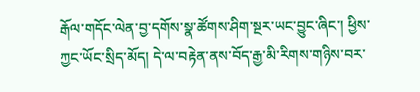རྒོལ་གདོང་ལེན་བྱ་དགོས་སྣ་ཚོགས་ཤིག་སྔར་ཡང་བྱུང་ཞིང་། ཕྱིས་ཀྱང་ཡོང་སྲིད་མོད། དེ་ལ་བརྟེན་ནས་བོད་རྒྱ་མི་རིགས་གཉིས་བར་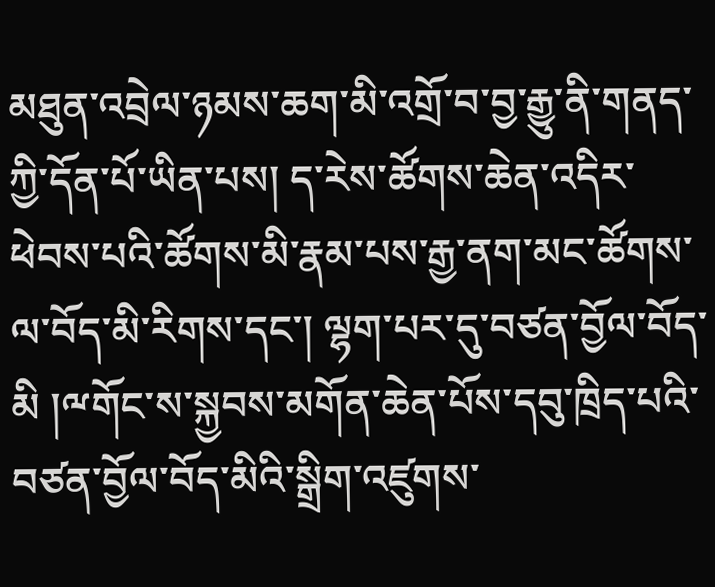མཐུན་འབྲེལ་ཉམས་ཆག་མི་འགྲོ་བ་བྱ་རྒྱུ་ནི་གནད་ཀྱི་དོན་པོ་ཡིན་པས། ད་རེས་ཚོགས་ཆེན་འདིར་ཕེབས་པའི་ཚོགས་མི་རྣམ་པས་རྒྱ་ནག་མང་ཚོགས་ལ་བོད་མི་རིགས་དང་། ལྷག་པར་དུ་བཙན་བྱོལ་བོད་མི །ྋགོང་ས་སྐྱབས་མགོན་ཆེན་པོས་དབུ་ཁྲིད་པའི་བཙན་བྱོལ་བོད་མིའི་སྒྲིག་འཛུགས་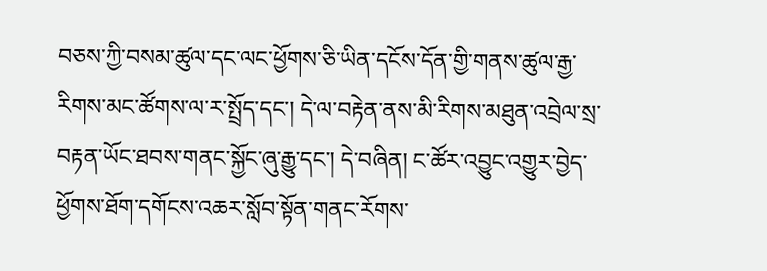བཅས་ཀྱི་བསམ་ཚུལ་དང་ལང་ཕྱོགས་ཅི་ཡིན་དངོས་དོན་གྱི་གནས་ཚུལ་རྒྱ་རིགས་མང་ཚོགས་ལ་ར་སྤྲོད་དང་། དེ་ལ་བརྟེན་ནས་མི་རིགས་མཐུན་འབྲེལ་སྲ་བརྟན་ཡོང་ཐབས་གནང་སྐྱོང་ཞུ་རྒྱུ་དང་། དེ་བཞིན། ང་ཚོར་འབྱུང་འགྱུར་བྱེད་ཕྱོགས་ཐོག་དགོངས་འཆར་སློབ་སྟོན་གནང་རོགས་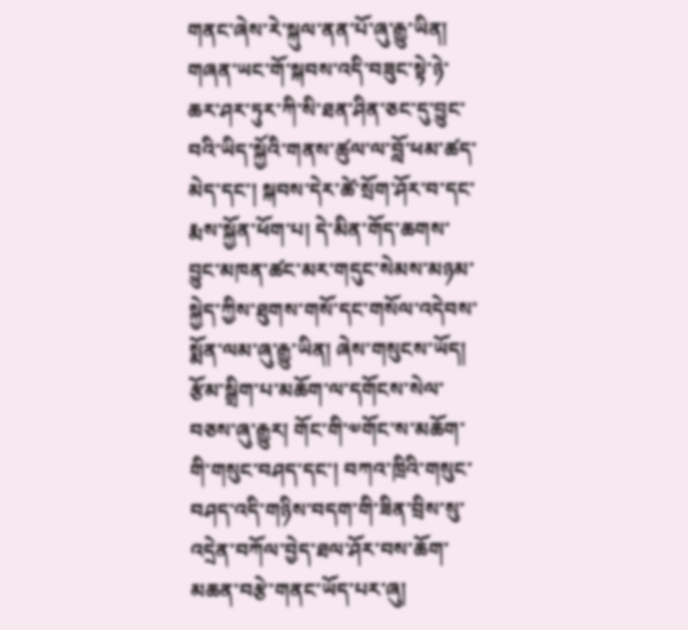གནང་ཞེས་རེ་སྐུལ་ནན་པོ་ཞུ་རྒྱུ་ཡིན།
གཞན་ཡང་གོ་སྐབས་འདི་བཟུང་སྟེ་ཉེ་ཆར་ཤར་ཏུར་ཀི་སི་ཐན་ཤིན་ཅང་དུ་བྱུང་བའི་ཡིད་སྐྱོའི་གནས་ཚུལ་ལ་བློ་ཕམ་ཚད་མེད་དང་། སྐབས་དེར་ཚེ་སྲོག་ཤོར་བ་དང་རྨས་སྐྱོན་ཕོག་པ། དེ་མིན་གོད་ཆགས་བྱུང་མཁན་ཚང་མར་གདུང་སེམས་མཉམ་སྐྱེད་ཀྱིས་ཐུགས་གསོ་དང་གསོལ་འདེབས་སྨོན་ལམ་ཞུ་རྒྱུ་ཡིན། ཞེས་གསུངས་ཡོད།
རྩོམ་སྒྲིག་པ་མཆོག་ལ་དགོངས་སེལ་བཅས་ཞུ་རྒྱུར། གོང་གི་༧གོང་ས་མཆོག་གི་གསུང་བཤད་དང་། བཀའ་ཁྲིའི་གསུང་བཤད་འདི་གཉིས་བདག་གི་ཟིན་བྲིས་སུ་འདྲེན་བཀོལ་བྱེད་ཐལ་ཤོར་བས་ཆོག་མཆན་བརྩེ་གནང་ཡོད་པར་ཞུ།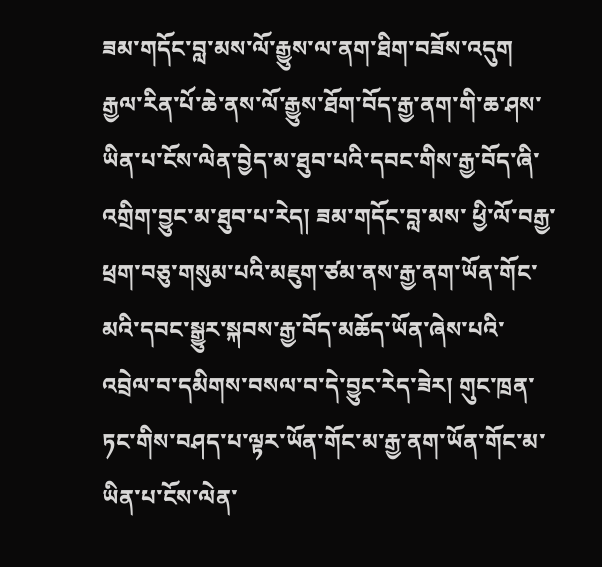ཟམ་གདོང་བླ་མས་ལོ་རྒྱུས་ལ་ནག་ཐིག་བཟོས་འདུག རྒྱལ་རིན་པོ་ཆེ་ནས་ལོ་རྒྱུས་ཐོག་བོད་རྒྱ་ནག་གི་ཆ་ཤས་ཡིན་པ་ངོས་ལེན་བྱེད་མ་ཐུབ་པའི་དབང་གིས་རྒྱ་བོད་ཞི་འགྲིག་བྱུང་མ་ཐུབ་པ་རེད། ཟམ་གདོང་བླ་མས་ ཕྱི་ལོ་བརྒྱ་ཕྲག་བཅུ་གསུམ་པའི་མཇུག་ཙམ་ནས་རྒྱ་ནག་ཡོན་གོང་མའི་དབང་སྒྱུར་སྐབས་རྒྱ་བོད་མཆོད་ཡོན་ཞེས་པའི་འབྲེལ་བ་དམིགས་བསལ་བ་དེ་བྱུང་རེད་ཟེར། གུང་ཁྲན་ཏང་གིས་བཤད་པ་ལྟར་ཡོན་གོང་མ་རྒྱ་ནག་ཡོན་གོང་མ་ཡིན་པ་ངོས་ལེན་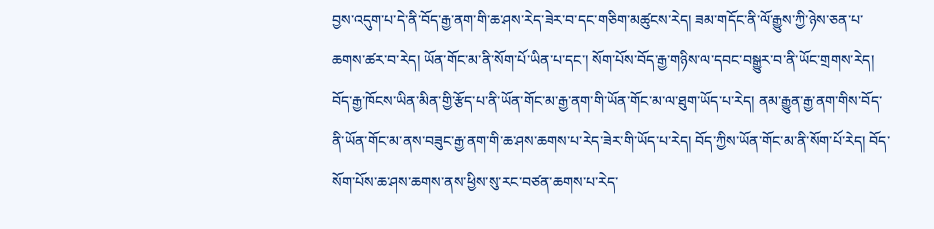བྱས་འདུག་པ་དེ་ནི་བོད་རྒྱ་ནག་གི་ཆ་ཤས་རེད་ཟེར་བ་དང་གཅིག་མཚུངས་རེད། ཟམ་གདོང་ནི་ལོ་རྒྱུས་ཀྱི་ཉེས་ཅན་པ་ཆགས་ཚར་བ་རེད། ཡོན་གོང་མ་ནི་སོག་པོ་ཡིན་པ་དང་། སོག་པོས་བོད་རྒྱ་གཉིས་ལ་དབང་བསྒྱུར་བ་ནི་ཡོང་གྲགས་རེད། བོད་རྒྱ་ཁོངས་ཡིན་མིན་གྱི་རྩོད་པ་ནི་ཡོན་གོང་མ་རྒྱ་ནག་གི་ཡོན་གོང་མ་ལ་ཐུག་ཡོད་པ་རེད། ནམ་རྒྱུན་རྒྱ་ནག་གིས་བོད་ནི་ཡོན་གོང་མ་ནས་བཟུང་རྒྱ་ནག་གི་ཆ་ཤས་ཆགས་པ་རེད་ཟེར་གི་ཡོད་པ་རེད། བོད་ཀྱིས་ཡོན་གོང་མ་ནི་སོག་པོ་རེད། བོད་སོག་པོས་ཆ་ཤས་ཆགས་ནས་ཕྱིས་སུ་རང་བཙན་ཆགས་པ་རེད་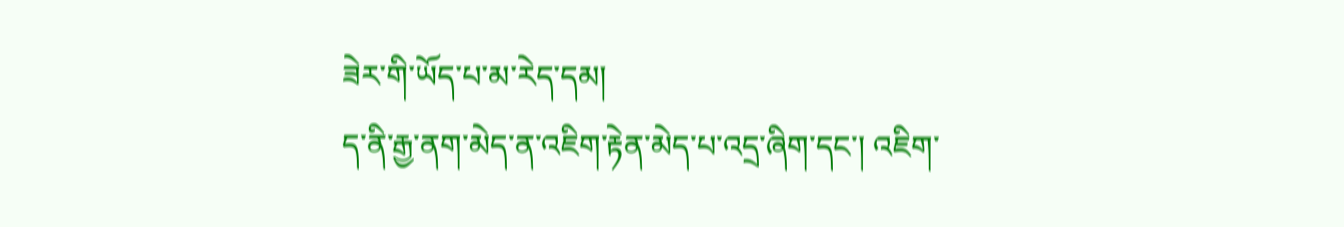ཟེར་གི་ཡོད་པ་མ་རེད་དམ།
ད་ནི་རྒྱ་ནག་མེད་ན་འཇིག་རྟེན་མེད་པ་འདྲ་ཞིག་དང་། འཇིག་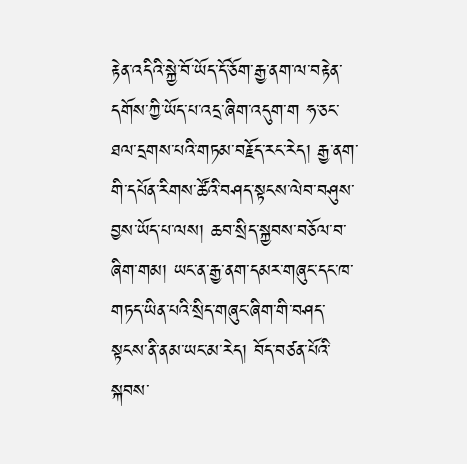རྟེན་འདིའི་སྐྱེ་བོ་ཡོད་དོ་ཅོག་རྒྱ་ནག་ལ་བརྟེན་དགོས་ཀྱི་ཡོད་པ་འདྲ་ཞིག་འདུག་ག ཧ་ཅང་ཐལ་དྲགས་པའི་གཏམ་བརྗོད་རང་རེད། རྒྱ་ནག་གི་དཔོན་རིགས་ཚོའི་བཤད་སྟངས་ལེབ་བཤུས་བྱས་ཡོད་པ་ལས། ཆབ་སྲིད་སྐྱབས་བཅོལ་བ་ཞིག་གམ། ཡང་ན་རྒྱ་ནག་དམར་གཞུང་དང་ཁ་གཏད་ཡིན་པའི་སྲིད་གཞུང་ཞིག་གི་བཤད་སྟངས་ནི་ནམ་ཡང་མ་རེད། བོད་བཙན་པོའི་སྐབས་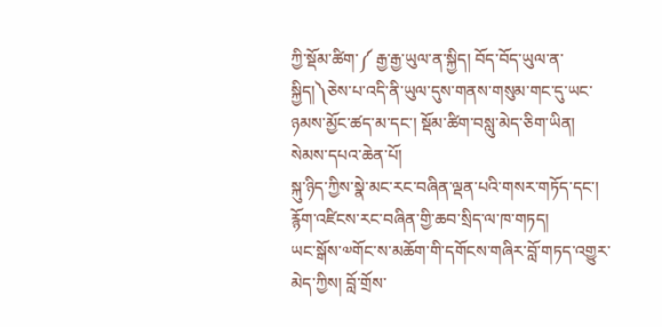ཀྱི་སྡོམ་ཚིག་༼ རྒྱ་རྒྱ་ཡུལ་ན་སྐྱིད། བོད་བོད་ཡུལ་ན་སྐྱིད།༽ཅེས་པ་འདི་ནི་ཡུལ་དུས་གནས་གསུམ་གང་དུ་ཡང་ཉམས་མྱོང་ཚད་མ་དང་། སྡོམ་ཚིག་བསླུ་མེད་ཅིག་ཡིན།
སེམས་དཔའ་ཆེན་པོ།
སྐུ་ཉིད་ཀྱིས་སྣེ་མང་རང་བཞིན་ལྡན་པའི་གསར་གཏོད་དང་། རྙོག་འཛིངས་རང་བཞིན་གྱི་ཆབ་སྲིད་ལ་ཁ་གཏད།
ཡང་སྒོས་༧གོང་ས་མཆོག་གི་དགོངས་གཞིར་བློ་གཏད་འགྱུར་མེད་ཀྱིས། བློ་གྲོས་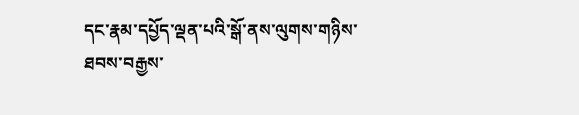དང་རྣམ་དཔྱོད་ལྡན་པའི་སྒོ་ནས་ལུགས་གཉིས་ཐབས་བརྒྱས་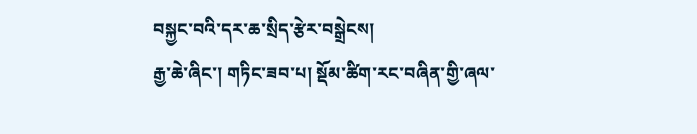བསྐྱང་བའི་དར་ཆ་སྲིད་རྩེར་བསྒྲེངས།
རྒྱ་ཆེ་ཞིང་། གཏིང་ཟབ་པ། སྡོམ་ཚིག་རང་བཞིན་གྱི་ཞལ་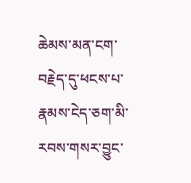ཆེམས་མན་ངག་བརྗེད་དུ་ཕངས་པ་རྣམས་ངེད་ཅག་མི་རབས་གསར་བྱུང་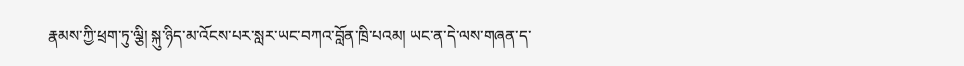རྣམས་ཀྱི་ཕྲག་ཏུ་ལྕི། སྐུ་ཉིད་མ་འོངས་པར་སླར་ཡང་བཀའ་བློན་ཁྲི་པའམ། ཡང་ན་དེ་ལས་གཞན་ད་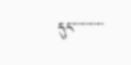དུང་་་་་་་་་་་་